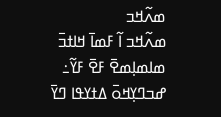ߘߍ߬ߞߏ
ߘߍ߬ߞߏ ߊ߬ ߓߘߊ߫ ߞߊߙߏ߫ ߘߊߘߊ߲ߘߐ߫ ߓߐ߫ ߓߌ߬߸ ߝߏߣߌ߲ߞߋ߫ ߡߙߌߟߊ ߣߌ߫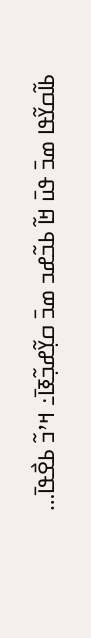ߕߊ߬ߛߌ߬ߟߊ ߘߏ߫ ߟߎ߫ ߞߊ߬ ߕߏ߬ߝߏ ߘߏ߫ ߛߌ߲߬ߝߏ߲߬ߧߊ߫߸ ߞߴߏ߬ ߕߐ߯ߟߊ߫…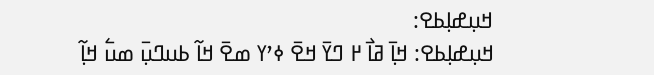ߞߎ߲ߝߊ߲ߕߐ:
ߞߎ߲ߝߊ߲ߕߐ: ߞߊ߲߫ ߥߊ߯ ߂ ߣߌ߫ ߞߐ߫ ߦߴߌ ߘߐ߫ ߞߊ߬ ߕߎߣߎ߲߫ ߘߎ߱ ߞߊ߲߬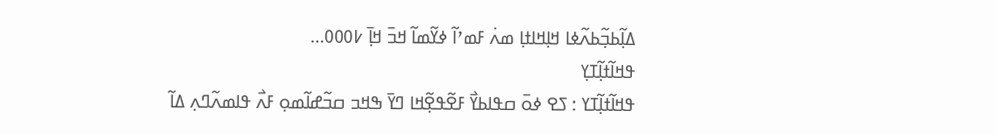ߡߊ߲߬ߕߏ߲߬ߕߍ߬ߦߊ ߞߊ߲ߞߊߙߊ߲ ߘߍ߭ ߓߘߴߊ߬ ߦߌ߬ߘߊ߬ ߞߏ߫ ߞߊ߲߫ ߇߀߀߀…
ߟߞߊ߬ߙߊ߲߬ߠߌ߲
ߟߞߊ߬ߙߊ߲߬ߠߌ : ߖߐ ߦߋ߫ ߛߟߊߕߌ߯ ߓߐ߬ߟߐ߲߬ߞߊ ߣߌ߫ ߒߞߏ ߛߏ߬ߝߊ߬ߘߋ߲ ߓߍ߯ ߟߊߘߍ߬ߣߍ߲ ߡߊ߬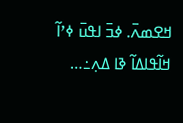ߞߐߘߍ߫. ߦߏ߫ ߊߟߎ߫ ߦߴߊ߬ ߞߊ߬ߟߊߡߊ߬ ߢߊ ߡߍ߲߸…